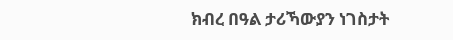ክብረ በዓል ታሪኻውያን ነገስታት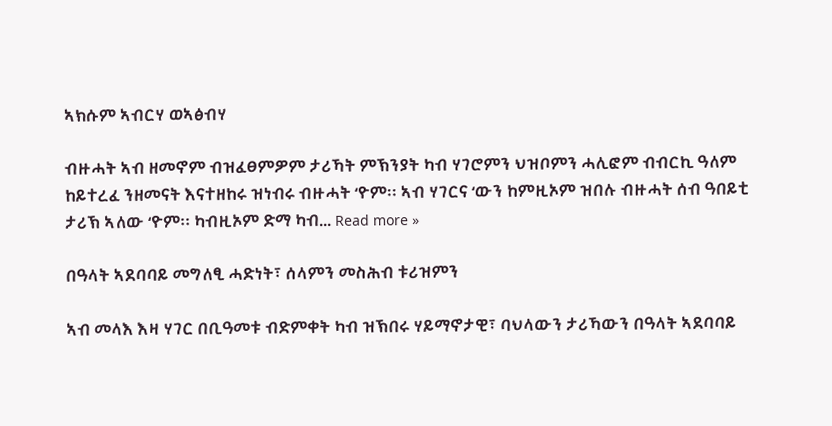ኣክሱም ኣብርሃ ወኣፅብሃ

ብዙሓት ኣብ ዘመኖም ብዝፈፀምዎም ታሪኻት ምኽንያት ካብ ሃገሮምን ህዝቦምን ሓሊፎም ብብርኪ ዓለም ከይተረፈ ንዘመናት እናተዘከሩ ዝነብሩ ብዙሓት ‘ዮም፡፡ ኣብ ሃገርና ‘ውን ከምዚኦም ዝበሉ ብዙሓት ሰብ ዓበይቲ ታሪኽ ኣለው ‘ዮም፡፡ ካብዚኦም ድማ ካብ... Read more »

በዓላት ኣደባባይ መግለፂ ሓድነት፣ ሰላምን መስሕብ ቱሪዝምን

ኣብ መላእ እዛ ሃገር በቢዓመቱ ብድምቀት ካብ ዝኽበሩ ሃይማኖታዊ፣ ባህላውን ታሪኻውን በዓላት ኣደባባይ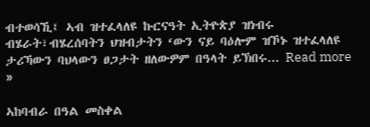ብተወሳኺ፤ ኣብ ዝተፈላለዩ ኩርናዓት ኢትዮጵያ ዝነብሩ ብሄራት፣ብሄረሰባትን ህዝብታትን ‘ውን ናይ ባዕሎም ዝኾኑ ዝተፈላለዩ ታሪኻውን ባህላውን ፀጋታት ዘለውዎም በዓላት ይኽበሩ... Read more »

ኣከባብራ በዓል መስቀል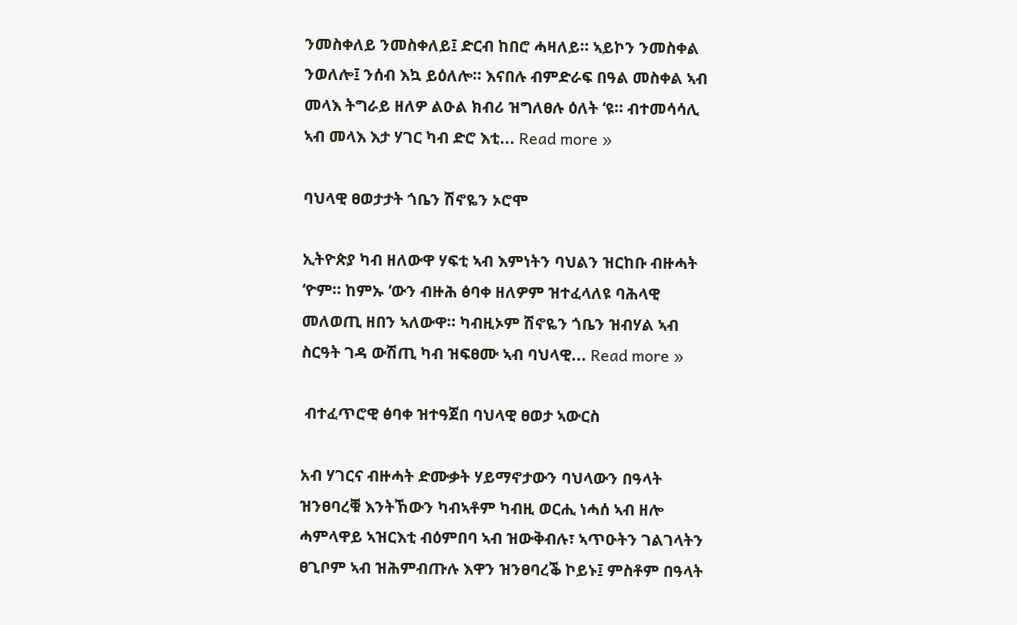ንመስቀለይ ንመስቀለይ፤ ድርብ ከበሮ ሓዛለይ። ኣይኮን ንመስቀል ንወለሎ፤ ንሰብ እኳ ይዕለሎ። እናበሉ ብምድራፍ በዓል መስቀል ኣብ መላእ ትግራይ ዘለዎ ልዑል ክብሪ ዝግለፀሉ ዕለት ‘ዩ። ብተመሳሳሊ ኣብ መላእ እታ ሃገር ካብ ድሮ እቲ... Read more »

ባህላዊ ፀወታታት ጎቤን ሽኖዬን ኦሮሞ

ኢትዮጵያ ካብ ዘለውዋ ሃፍቲ ኣብ እምነትን ባህልን ዝርከቡ ብዙሓት ‘ዮም። ከምኡ ‘ውን ብዙሕ ፅባቀ ዘለዎም ዝተፈላለዩ ባሕላዊ መለወጢ ዘበን ኣለውዋ። ካብዚኦም ሽኖዬን ጎቤን ዝብሃል ኣብ ስርዓት ገዳ ውሽጢ ካብ ዝፍፀሙ ኣብ ባህላዊ... Read more »

 ብተፈጥሮዊ ፅባቀ ዝተዓጀበ ባህላዊ ፀወታ ኣውርስ

አብ ሃገርና ብዙሓት ድሙቃት ሃይማኖታውን ባህላውን በዓላት ዝንፀባረቑ እንትኸውን ካብኣቶም ካብዚ ወርሒ ነሓሰ ኣብ ዘሎ ሓምላዋይ ኣዝርእቲ ብዕምበባ ኣብ ዝውቅብሉ፣ ኣጥዑትን ገልገላትን ፀጊቦም ኣብ ዝሕምብጡሉ እዋን ዝንፀባረቕ ኮይኑ፤ ምስቶም በዓላት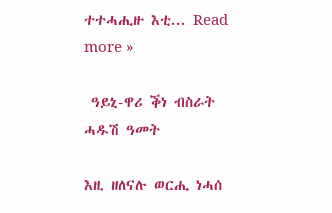ተተሓሒዙ እቲ... Read more »

 ዓይኒ-ዋሪ ቕነ ብስራት ሓዱሽ ዓመት

እዚ ዘለናሉ ወርሒ ነሓሰ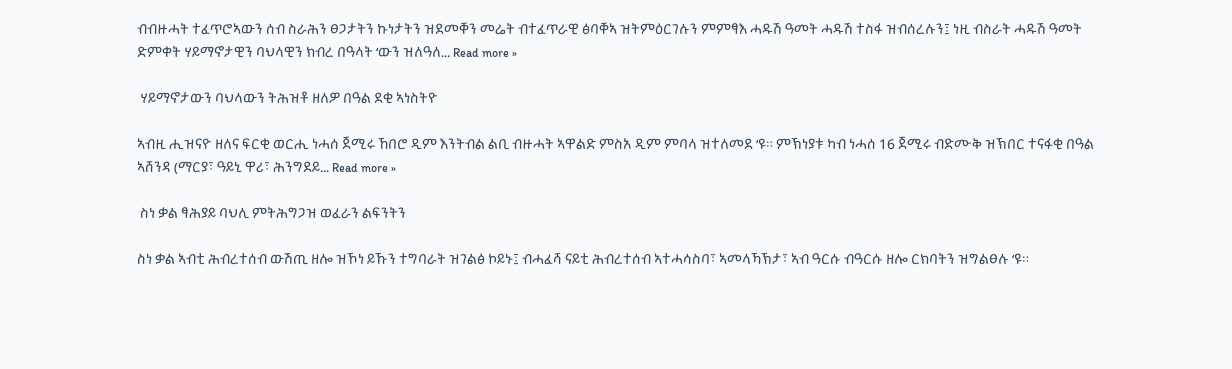ብብዙሓት ተፈጥሮኣውን ሰብ ስራሕን ፀጋታትን ኩነታትን ዝደመቐን መሬት ብተፈጥራዊ ፅባቐኣ ዝትምዕርገሉን ምምፃእ ሓዱሽ ዓመት ሓዱሽ ተስፋ ዝብሰረሉን፤ ነዚ ብስራት ሓዱሽ ዓመት ድምቀት ሃይማኖታዊን ባህላዊን ክብረ በዓላት ‘ውን ዝለዓለ... Read more »

 ሃይማኖታውን ባህላውን ትሕዝቶ ዘለዎ በዓል ደቂ ኣነስትዮ

ኣብዚ ሒዝናዮ ዘለና ፍርቂ ወርሒ ነሓሰ ጀሚሩ ኸበሮ ዲም እንትብል ልቢ ብዙሓት ኣዋልድ ምስአ ዲም ምባላ ዝተለመደ ‘ዩ። ምኽነያቱ ካብ ነሓሰ 16 ጀሚሩ ብድሙቅ ዝኽበር ተናፋቂ በዓል ኣሸንዳ (ማርያ፣ ዓይኒ ዋሪ፣ ሕንግደይ... Read more »

 ስነ ቃል ፃሕያይ ባህሊ ምትሕግጋዝ ወፈራን ልፍንትን

ስነ ቃል ኣብቲ ሕብረተሰብ ውሽጢ ዘሎ ዝኾነ ይኹን ተግባራት ዝገልፅ ኮይኑ፤ ብሓፈሻ ናይቲ ሕብረተሰብ ኣተሓሳስባ፣ ኣመላኻኽታ፣ ኣብ ዓርሱ ብዓርሱ ዘሎ ርክባትን ዝግልፀሉ ‘ዩ።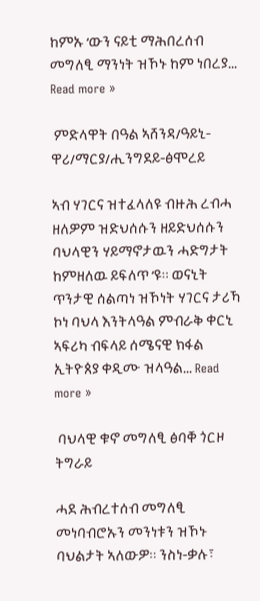ከምኡ ‘ውን ናይቲ ማሕበረሰብ መግለፂ ማንነት ዝኾኑ ከም ነበረያ... Read more »

 ምድላዋት በዓል ኣሸንዳ/ዓይኒ-ዋሪ/ማርያ/ሒንግደይ-ፅሞረይ

ኣብ ሃገርና ዝተፈላለዩ ብዙሕ ረብሓ ዘለዎም ዝድህሰሱን ዘይድህሰሱን ባህላዊን ሃይማኖታዉን ሓድግታት ከምዘለዉ ይፍለጥ ‘ዩ። ወናኒት ጥንታዊ ሰልጣነ ዝኾነት ሃገርና ታሪኻ ኮነ ባህላ እንትላዓል ምብራቅ ቀርኒ ኣፍሪካ ብፍላይ ሰሜናዊ ክፋል ኢትዮጰያ ቀዲሙ ዝላዓል... Read more »

 ባህላዊ ቁኖ መግለፂ ፅባቐ ጎርዞ ትግራይ

ሓደ ሕብረተሰብ መግለፂ መነባብሮኡን መንነቱን ዝኾኑ ባህልታት ኣለውዎ። ንስነ-ቃሉ፣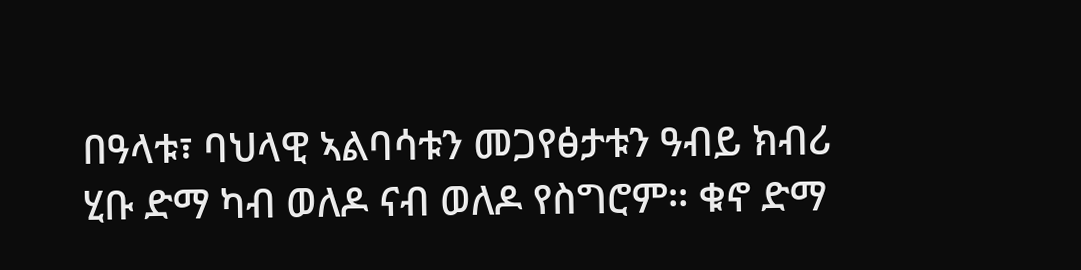በዓላቱ፣ ባህላዊ ኣልባሳቱን መጋየፅታቱን ዓብይ ክብሪ ሂቡ ድማ ካብ ወለዶ ናብ ወለዶ የስግሮም። ቁኖ ድማ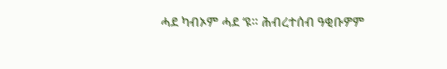ሓደ ካብኦም ሓደ ‘ዩ። ሕብረተሰብ ዓቂቡዎም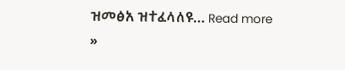ዝመፅአ ዝተፈላለዩ... Read more »